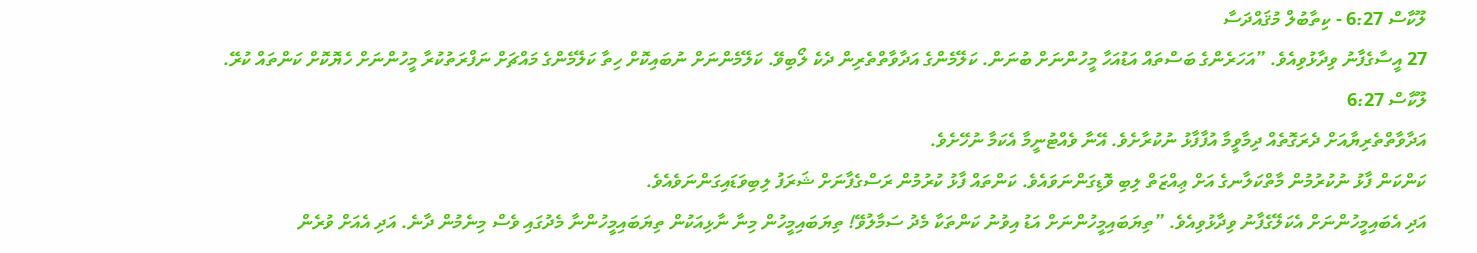ލޫކާސް 6:27 - ކިތާބުލް މުޤައްދަސާ
27 އީސާގެފާނު ވިދާޅުވިއެވެ. ”އަހަރެންގެ ބަސްތައް އަޑުއަހާ މީހުންނަށް ބުނަން. ކަލޭމެންގެ އަދާވާތްތެރިން ދެކެ ލޯބިވޭ. ކަލޭމެންނަށް ނުބައިކޮށް ހިތާ ކަލޭމެންގެ މައްޗަށް ނަފްރަތުކުރާ މީހުންނަށް ހެޔޮކޮށް ކަންތައް ކުރޭ.
ލޫކާސް 6:27
އަދާވާތްތެރިޔާއަށް ދެރަގޮތެއް ދިމާވީމާ އުފާފާޅު ނުކުރާށެވެ. އޭނާ ވެއްޓުނީމާ އެކަމާ ނުހޭށެވެ.
ކަންކަން ފާޅު ނުކުރުމުން މާތްކަލާނގެ އަށް ޢިއްޒަތް ލިބި ވޮޑިގަންނަވައެވެ. ކަންތައް ފާޅު ކުރުމުން ރަސްގެފާނަށް ޝަރަފު ލިބިވަޑައިގަންނަވެއެވެ.
އަދި އެބައިމީހުންނަށް އެކަލޭގެފާނު ވިދާޅުވިއެވެ. ”ތިޔަބައިމީހުންނަށް އަޑު އިވުނު ކަންތަކާ މެދު ސަމާލުވޭ! ތިޔަބައިމީހުން މިނާ ނާޅިއަކުން ތިޔަބައިމީހުންނާ މެދުގައި ވެސް މިނެމުން ދާނެ. އަދި އެއަށް ވުރެން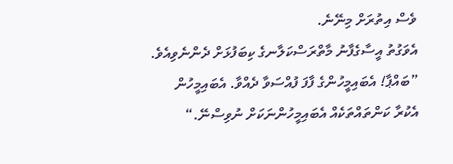ވެސް އިތުރަށް މިނޭނެ.
އެވަގުތު އީސާގެފާނު މާތްރަސްކަލާނގެ ކިބަފުޅަށް ދެންނެވިއެވެ. ”ބައްޕާ! އެބައިމީހުންގެ ފާފަ ފުއްސަވާ ދެއްވާ. އެބައިމީހުން އެކުރާ ކަންތައްތަކެއް އެބައިމީހުންނަކަށް ނުވިސްނޭ.“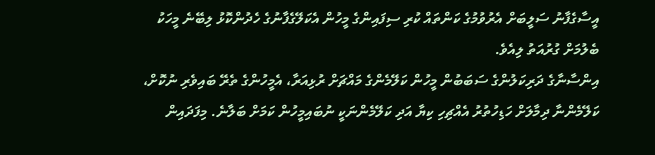އީސާގެފާނު ސަލީބަށް އެރުވުމުގެ ކަންތައް ކުރި ސިފައިންގެ މީހުން އެކަލޭގެފާނުގެ ހެދުންކޮޅު ލިބޭނެ މީހަކު ބެލުމަށް ގުރުއަތު ލިއެވެ.
އިންސާނާގެ ދަރިކަލުންގެ ސަބަބުން މީހުން ކަލޭމެންގެ މައްޗަށް ރުޅިއަރާ، އެމީހުންގެ ތެރޭ ބައިވެރި ނުކޮށް، ކަލޭމެންނާ ދިމާލަށް ހަޑިހުތުރު އެއްޗިހި ކިޔާ އަދި ކަލޭމެންނަކީ ނުބައިމީހުން ކަމަށް ބަލާނެ. މިފަދައިން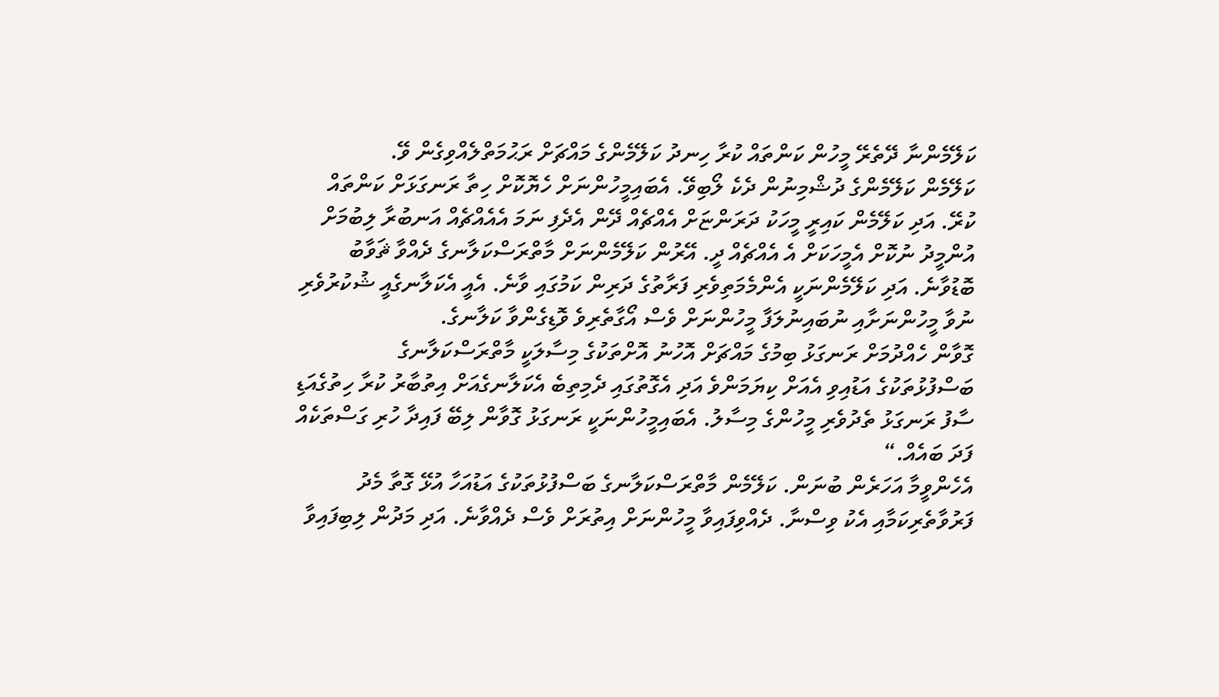ކަލޭމެންނާ ދޭތެރޭ މީހުން ކަންތައް ކުރާ ހިނދު ކަލޭމެންގެ މައްޗަށް ރަޙުމަތްލެއްވިގެން ވޭ.
ކަލޭމެން ކަލޭމެންގެ ދުޝްމިނުން ދެކެ ލޯބިވޭ. އެބައިމީހުންނަށް ހެޔޮކޮށް ހިތާ ރަނގަޅަށް ކަންތައް ކުރޭ. އަދި ކަލޭމެން ކައިރީ މީހަކު ދަރަންޏަށް އެއްޗެއް ދޭން އެދެފި ނަމަ އެއެއްޗެއް އަނބުރާ ލިބުމަށް އުންމީދު ނުކޮށް އެމީހަކަށް އެ އެއްޗެއް ދީ. އޭރުން ކަލޭމެންނަށް މާތްރަސްކަލާނގެ ދެއްވާ ޘަވާބު ބޮޑުވާނެ. އަދި ކަލޭމެންނަކީ އެންމެމަތިވެރި ފަރާތުގެ ދަރިން ކަމުގައި ވާނެ. އެއީ އެކަލާނގެއީ ޝުކުރުވެރި ނުވާ މީހުންނަށާއި ނުބައިނުލަފާ މީހުންނަށް ވެސް އޯގާތެރިވެ ވޮޑިގެންވާ ކަލާނގެ.
ގޮވާން ހެއްދުމަށް ރަނގަޅު ބިމުގެ މައްޗަށް އޮހުނު އޮށްތަކުގެ މިސާލަކީ މާތްރަސްކަލާނގެ ބަސްފުޅުތަކުގެ އަޑުއިވި އެއަށް ކިޔަމަންވެ އަދި އެގޮތުގައި ދެމިތިބެ އެކަލާނގެއަށް އިތުބާރު ކުރާ ހިތުގެއަޑި ސާފު ރަނގަޅު ތެދުވެރި މީހުންގެ މިސާލު. އެބައިމީހުންނަކީ ރަނގަޅު ގޮވާން ލިބޭ ފައިދާ ހުރި ގަސްތަކެއް ފަދަ ބައެއް.“
އެހެންވީމާ އަހަރެން ބުނަން. ކަލޭމެން މާތްރަސްކަލާނގެ ބަސްފުޅުތަކުގެ އަޑުއަހާ އުޅޭ ގޮތާ މެދު ފަރުވާތެރިކަމާއި އެކު ވިސްނާ. ދެއްވިފައިވާ މީހުންނަށް އިތުރަށް ވެސް ދެއްވާނެ. އަދި މަދުން ލިބިފައިވާ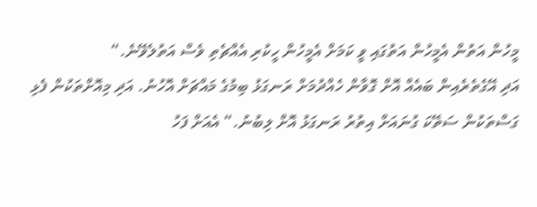މީހުން އަތުން އެމީހުން އަތުގައި ވީ ކަމަށް އެމީހުން ހީކުރި އެއްޗެތި ވެސް އަތުލެވޭނެ.“
އަދި އޭގެތެރެއިން ބައެއް އޮށް ގޮވާން ހެއްދުމަށް ރަނގަޅު ބިމުގެ މައްޗަށް އޮހުނު. އަދި މިއޮށްތަކުން ފެޅި ގަސްތަކުން ސަތޭކަ ގުނައަށް އިތުރު ރަނގަޅު އޮށް ލިބުނު.“ އެއަށް ފަހު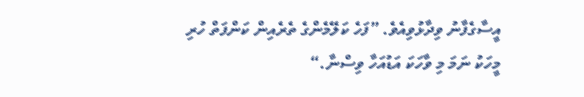އީސާގެފާނު ވިދާޅުވިއެވެ. ”ފަހެ ކަލޭމެންގެ ތެރެއިން ކަންފަތް ހުރި މީހަކު ނަމަ މި ވާހަކަ އަޑުއަހާ ވިސްނާ.“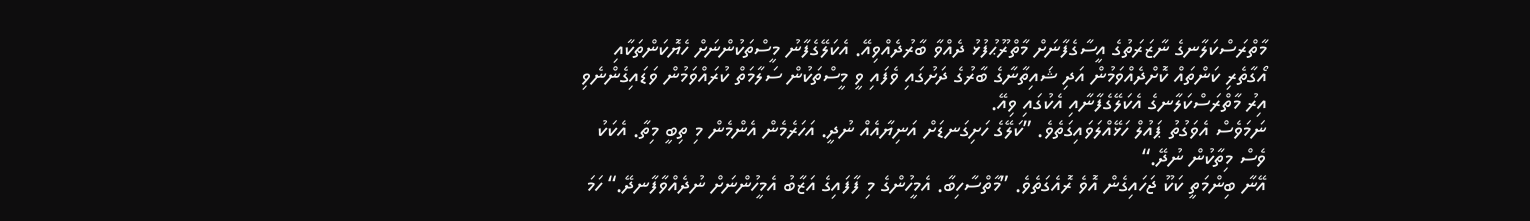މާތްރަސްކަލާނގެ ނާޒަރަތުގެ އީސާގެފާނަށް މާތްރޫޙުފުޅު ދެއްވާ ބާރުދެއްވިއޭ. އެކަލޭގެފާނު މީސްތަކުންނަށް ހެޔޮކަންތަކާއި އޯގާތެރި ކަންތައް ކޮށްދެއްވަމުން އަދި ޝައިތާނާގެ ބާރުގެ ދަށުގައި ވެފައި ވީ މީސްތަކުން ސަލާމަތް ކުރައްވަމުން ވަޑައިގެންނެވި އިރު މާތްރަސްކަލާނގެ އެކަލޭގެފާނާއި އެކުގައި ވިއޭ.
ނަމަވެސް އެވަގުތު ޕައުލް ހަޅޭއްލަވައިގަތެވެ. ”ކަލޭގެ ހަށިގަނޑަށް އަނިޔާއެއް ނުދީ. އަހަރެމެން އެންމެން މި ތިބީ މިތާ. އެކަކު ވެސް މިތާކުން ނުދޭ.“
އޭނާ ބިންމަތީ ކަކޫ ޖަހައިގެން އޮވެ ރޮއެގަތެވެ. ”މާތްސާހިބާ. އެމީހުންގެ މި ފާފައިގެ އަޒާބު އެމީހުންނަށް ނުދެއްވާފާނދޭ.“ ހަމަ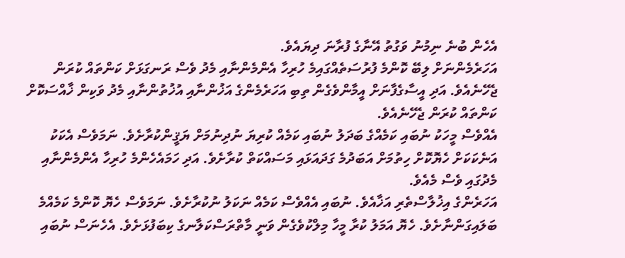އެހެން ބުނެ ނިމުނު ވަގުތު އޭނާގެ ފުރާނަ ދިޔައެވެ.
އަހަރެމެންނަށް ލިބޭ ކޮންމެ ފުރުސަތެއްގައިމެ ހުރިހާ އެންމެންނާއި މެދު ވެސް ރަނގަޅަށް ކަންތައް ކުރަން ޖެހޭނެއެވެ. އަދި އީސާގެފާނަށް އީމާންވެގެން ތިބި އަހަރެމެންގެ އަޚުންނާއި އުޚުތުންނާއި މެދު ވަކިން ޚާއްސަކޮށް ކަންތައް ކުރަން ޖެހޭނެއެވެ.
އެއްވެސް މީހަކު ނުބައި ކަމެއްގެ ބަދަލު ނުބައި ކަމެއް ކުރިޔަ ނުދިނުމަށް ޔަޤީންކުރާށެވެ. ނަމަވެސް އެކަކު އަނެކަކަށް ހެޔޮކޮށް ހިތުމަށް އަބަދުމެ ގަދައަޅައި މަސައްކަތް ކުރާށެވެ. އަދި ހަމައެހެންމެ ހުރިހާ އެންމެންނާއި މެދުގައި ވެސް މެއެވެ.
އަހަރެންގެ އިޚުލާސްތެރި އަޚާއެވެ. ނުބައި އެއްވެސް ކަމެއް ނަކަލު ނުކުރާށެވެ. ނަމަވެސް ހެޔޮ ކޮންމެ ކަމެއްމެ ބަލައިގަންނާށެވެ. ހެޔޮ އަމަލު ކުރާ މީހާ މިލްކުވެގެން ވަނީ މާތްރަސްކަލާނގެ ކިބަފުޅަށެވެ. އެހެނަސް ނުބައި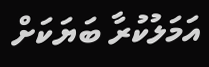އަމަލުކުރާ ބަޔަކަށް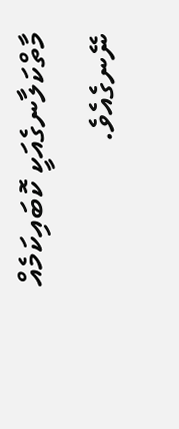މާތްކަލާނގެއަކީ ކޮބައިކަމެއް ނޭނގެއެވެ.